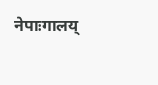नेपाःगालय्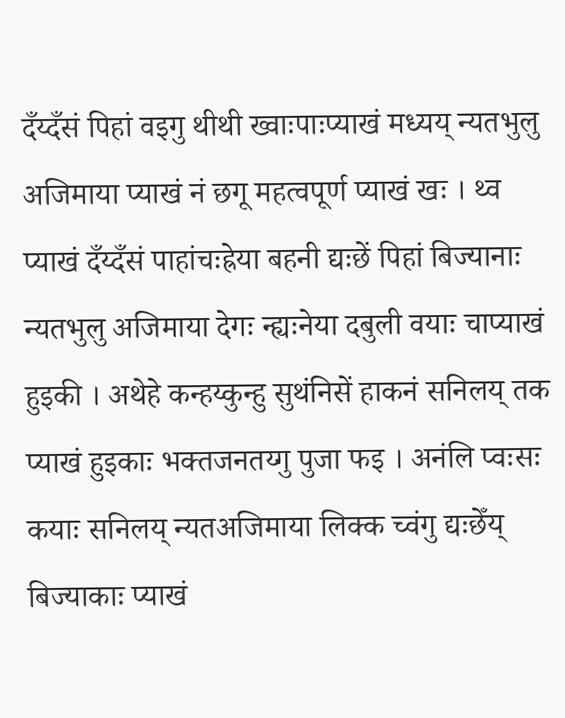दँय्दँसं पिहां वइगु थीथी ख्वाःपाःप्याखं मध्यय् न्यतभुलु अजिमाया प्याखं नं छगू महत्वपूर्ण प्याखं खः । थ्व प्याखं दँय्दँसं पाहांचःह्रेया बहनी द्यःछें पिहां बिज्यानाः न्यतभुलु अजिमाया देगः न्ह्यःनेया दबुली वयाः चाप्याखं हुइकी । अथेहे कन्हय्कुन्हु सुथंनिसें हाकनं सनिलय् तक प्याखं हुइकाः भक्तजनतय्गु पुजा फइ । अनंलि प्वःसः कयाः सनिलय् न्यतअजिमाया लिक्क च्वंगु द्यःछेँय् बिज्याकाः प्याखं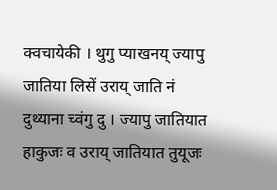क्वचायेकी । थुगु प्याखनय् ज्यापु जातिया लिसें उराय् जाति नं दुथ्याना च्वंगु दु । ज्यापु जातियात हाकुजः व उराय् जातियात तुयूजः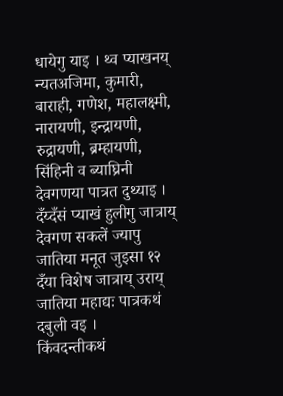धायेगु याइ । थ्व प्याखनय् न्यतअजिमा, कुमारी, बाराही, गणेश, महालक्ष्मी, नारायणी, इन्द्रायणी, रुद्रायणी, ब्रम्हायणी, सिंहिनी व ब्याघ्रिनी देवगणया पात्रत दुथ्याइ । दँय्दँसं प्याखं हुलीगु जात्राय् देवगण सकलें ज्यापु जातिया मनूत जुइसा १२ दँया विशेष जात्राय् उराय् जातिया महाद्यः पात्रकथं दबुली वइ ।
किंवदन्तीकथं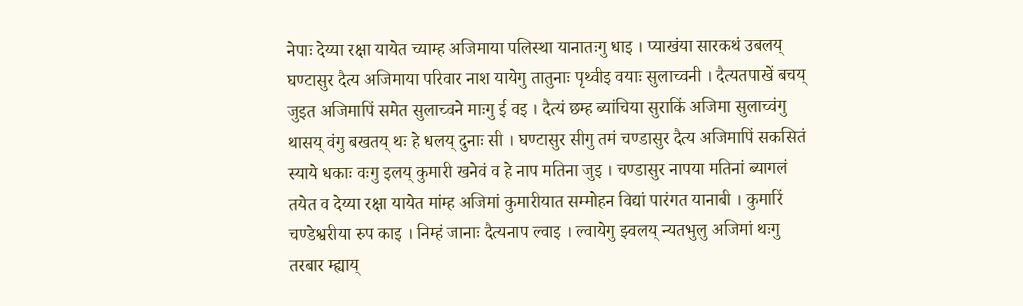नेपाः देय्या रक्षा यायेत च्याम्ह अजिमाया पलिस्था यानातःगु धाइ । प्याखंया सारकथं उबलय् घण्टासुर दैत्य अजिमाया परिवार नाश यायेगु तातुनाः पृथ्वीइ वयाः सुलाच्वनी । दैत्यतपाखें बचय् जुइत अजिमापिं समेत सुलाच्वने माःगु ई वइ । दैत्यं छम्ह ब्यांचिया सुराकिं अजिमा सुलाच्वंगु थासय् वंगु बखतय् थः हे धलय् दुनाः सी । घण्टासुर सीगु तमं चण्डासुर दैत्य अजिमापिं सकसितं स्याये धकाः वःगु इलय् कुमारी खनेवं व हे नाप मतिना जुइ । चण्डासुर नापया मतिनां ब्यागलं तयेत व देय्या रक्षा यायेत मांम्ह अजिमां कुमारीयात सम्मोहन विद्यां पारंगत यानाबी । कुमारिं चण्डेश्वरीया रुप काइ । निम्हं जानाः दैत्यनाप ल्वाइ । ल्वायेगु झ्वलय् न्यतभुलु अजिमां थःगु तरबार म्ह्याय्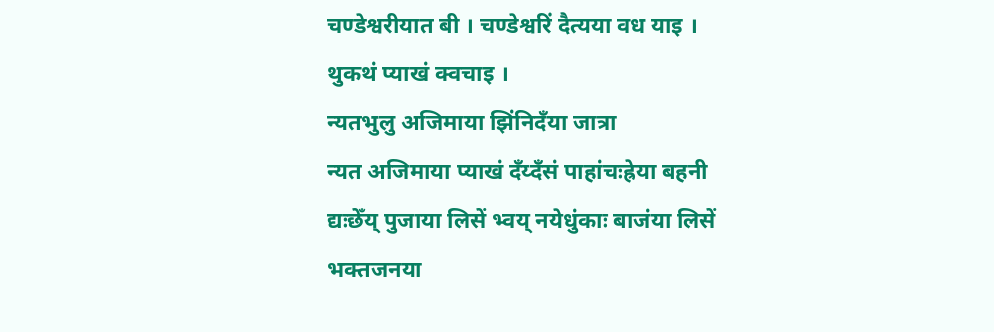चण्डेश्वरीयात बी । चण्डेश्वरिं दैत्यया वध याइ । थुकथं प्याखं क्वचाइ ।
न्यतभुलु अजिमाया झिंनिदँया जात्रा
न्यत अजिमाया प्याखं दँय्दँसं पाहांचःह्रेया बहनी द्यःछेँय् पुजाया लिसें भ्वय् नयेधुंकाः बाजंया लिसें भक्तजनया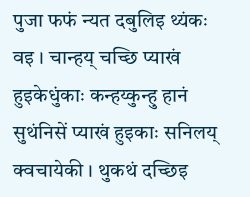पुजा फफं न्यत दबुलिइ थ्यंकः वइ । चान्हय् चच्छि प्याखं हुइकेधुंकाः कन्हय्कुन्हु हानं सुथंनिसें प्याखं हुइकाः सनिलय् क्वचायेकी । थुकथं दच्छिइ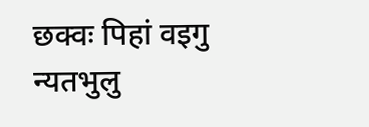छक्वः पिहां वइगु न्यतभुलु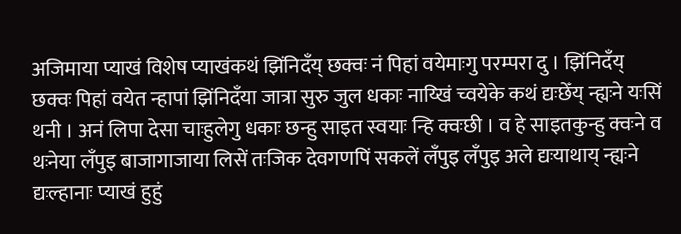अजिमाया प्याखं विशेष प्याखंकथं झिंनिदँय् छक्वः नं पिहां वयेमाःगु परम्परा दु । झिंनिदँय् छक्वः पिहां वयेत न्हापां झिंनिदँया जात्रा सुरु जुल धकाः नाय्खिं च्वयेके कथं द्यःछेँय् न्ह्यःने यःसिं थनी । अनं लिपा देसा चाःहुलेगु धकाः छन्हु साइत स्वयाः न्हि क्वःछी । व हे साइतकुन्हु क्वःने व थःनेया लँपुइ बाजागाजाया लिसें तःजिक देवगणपिं सकलें लँपुइ लँपुइ अले द्यःयाथाय् न्ह्यःने द्यःल्हानाः प्याखं हुहुं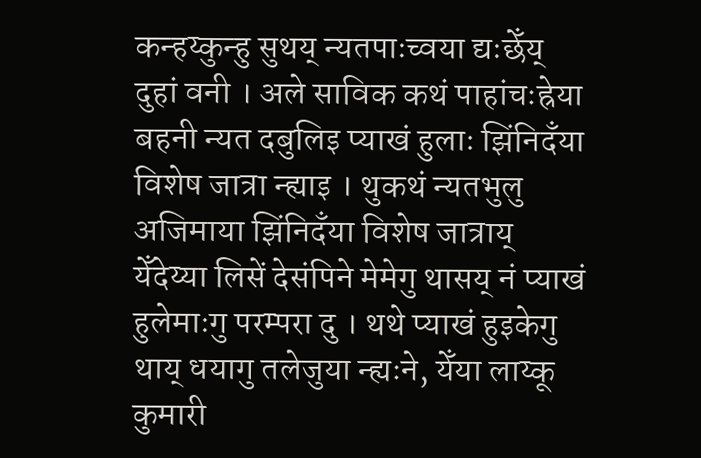कन्हय्कुन्हु सुथय् न्यतपाःच्वया द्यःछेँय् दुहां वनी । अले साविक कथं पाहांचःह्रेया बहनी न्यत दबुलिइ प्याखं हुलाः झिंनिदँया विशेष जात्रा न्ह्याइ । थुकथं न्यतभुलु अजिमाया झिंनिदँया विशेष जात्राय् येँदेय्या लिसें देसंपिने मेमेगु थासय् नं प्याखं हुलेमाःगु परम्परा दु । थथे प्याखं हुइकेगु थाय् धयागु तलेजुया न्ह्यःने, येँया लाय्कू कुमारी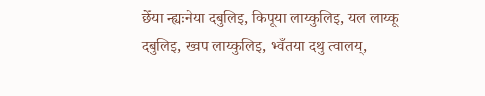छेँया न्ह्यःनेया दबुलिइ, किपूया लाय्कुलिइ, यल लाय्कू दबुलिइ, ख्वप लाय्कुलिइ, भ्वँतया दथु त्वालय्,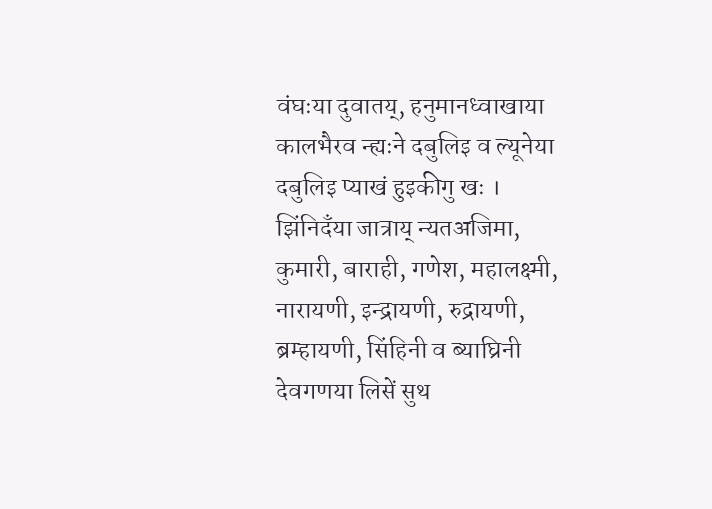वंघःया दुवातय्, हनुमानध्वाखाया कालभैरव न्ह्यःने दबुलिइ व ल्यूनेया दबुलिइ प्याखं हुइकीगु खः । झिंनिदँया जात्राय् न्यतअजिमा, कुमारी, बाराही, गणेश, महालक्ष्मी, नारायणी, इन्द्रायणी, रुद्रायणी, ब्रम्हायणी, सिंहिनी व ब्याघ्रिनी देवगणया लिसें सुथ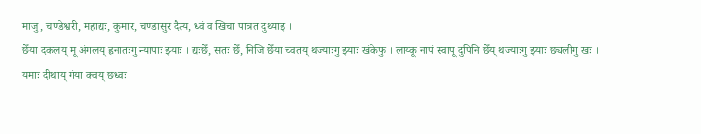माजु, चण्डेश्वरी, महाद्यः, कुमार, चण्डासुर दैत्य, ध्वं व खिचा पात्रत दुथ्याइ ।
छेँया दकलय् मू अंगलय् ह्वनातःगु न्यापाः झ्याः । द्यःछेँ, सतः छेँ, निजि छेँया च्वतय् थज्याःगु झ्याः खंकेफु । लाय्कू नापं स्वापू दुपिनि छेँय् थज्याःगु झ्याः छ्यलीगु खः ।
यमाः दीथाय् गंया क्वय् छध्वः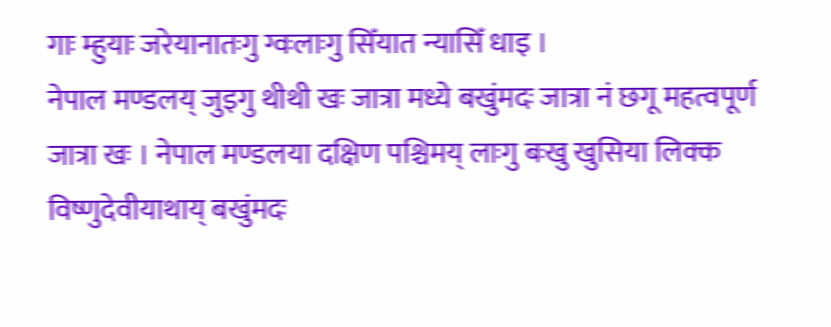गाः म्हुयाः जरेयानातःगु ग्वःलाःगु सिँयात न्यासिँ धाइ ।
नेपाल मण्डलय् जुइगु थीथी खः जात्रा मध्ये बखुंमदः जात्रा नं छगू महत्वपूर्ण जात्रा खः । नेपाल मण्डलया दक्षिण पश्चिमय् लाःगु बःखु खुसिया लिक्क विष्णुदेवीयाथाय् बखुंमदः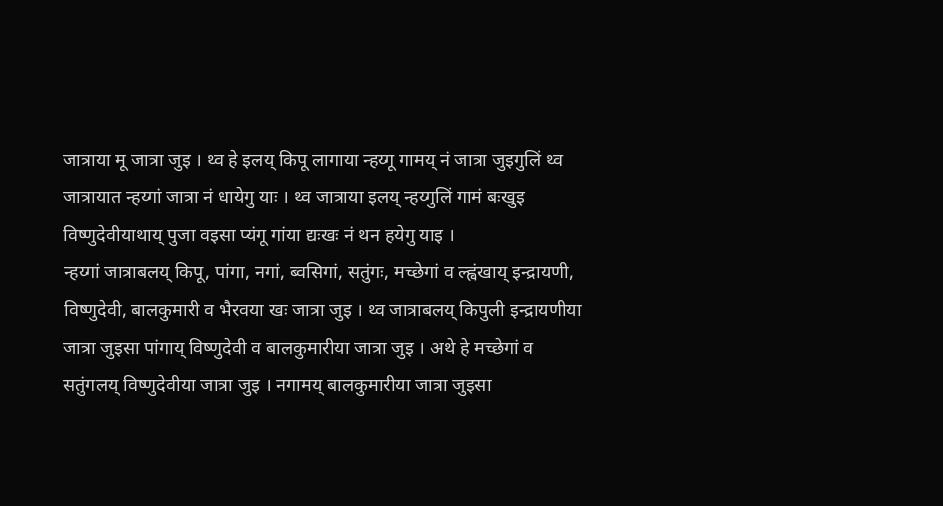जात्राया मू जात्रा जुइ । थ्व हे इलय् किपू लागाया न्हय्गू गामय् नं जात्रा जुइगुलिं थ्व जात्रायात न्हय्गां जात्रा नं धायेगु याः । थ्व जात्राया इलय् न्हय्गुलिं गामं बःखुइ विष्णुदेवीयाथाय् पुजा वइसा प्यंगू गांया द्यःखः नं थन हयेगु याइ ।
न्हय्गां जात्राबलय् किपू, पांगा, नगां, ब्वसिगां, सतुंगः, मच्छेगां व ल्ह्वंखाय् इन्द्रायणी, विष्णुदेवी, बालकुमारी व भैरवया खः जात्रा जुइ । थ्व जात्राबलय् किपुली इन्द्रायणीया जात्रा जुइसा पांगाय् विष्णुदेवी व बालकुमारीया जात्रा जुइ । अथे हे मच्छेगां व सतुंगलय् विष्णुदेवीया जात्रा जुइ । नगामय् बालकुमारीया जात्रा जुइसा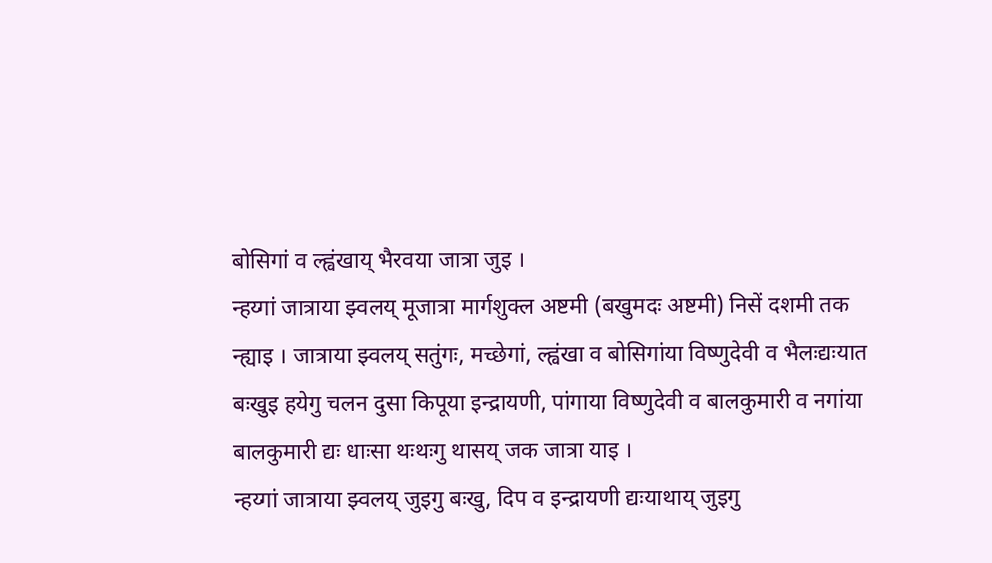बोसिगां व ल्ह्वंखाय् भैरवया जात्रा जुइ ।
न्हय्गां जात्राया झ्वलय् मूजात्रा मार्गशुक्ल अष्टमी (बखुमदः अष्टमी) निसें दशमी तक न्ह्याइ । जात्राया झ्वलय् सतुंगः, मच्छेगां, ल्ह्वंखा व बोसिगांया विष्णुदेवी व भैलःद्यःयात बःखुइ हयेगु चलन दुसा किपूया इन्द्रायणी, पांगाया विष्णुदेवी व बालकुमारी व नगांया बालकुमारी द्यः धाःसा थःथःगु थासय् जक जात्रा याइ ।
न्हय्गां जात्राया झ्वलय् जुइगु बःखु, दिप व इन्द्रायणी द्यःयाथाय् जुइगु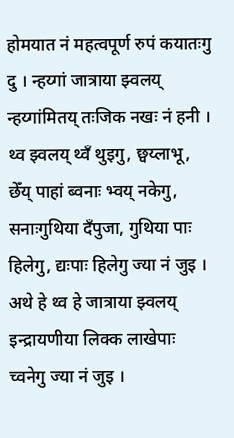होमयात नं महत्वपूर्ण रुपं कयातःगु दु । न्हय्गां जात्राया झ्वलय् न्हय्गांमितय् तःजिक नखः नं हनी । थ्व झ्वलय् थ्वँ थुइगु, छ्वय्लाभू, छेँय् पाहां ब्वनाः भ्वय् नकेगु, सनाःगुथिया दँपुजा, गुथिया पाः हिलेगु, द्यःपाः हिलेगु ज्या नं जुइ । अथे हे थ्व हे जात्राया झ्वलय् इन्द्रायणीया लिक्क लाखेपाः च्वनेगु ज्या नं जुइ ।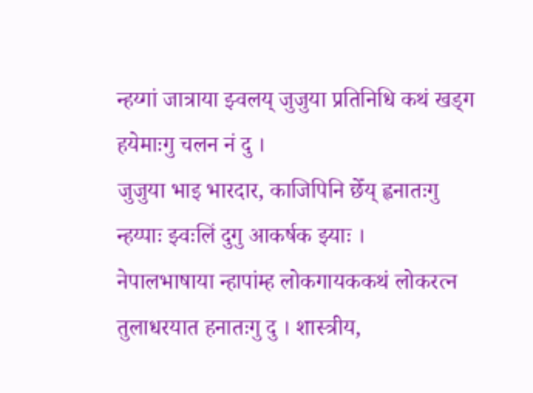न्हय्गां जात्राया झ्वलय् जुजुया प्रतिनिधि कथं खड्ग हयेमाःगु चलन नं दु ।
जुजुया भाइ भारदार, काजिपिनि छेँय् ह्वनातःगु न्हय्पाः झ्वःलिं दुगु आकर्षक झ्याः ।
नेपालभाषाया न्हापांम्ह लोकगायककथं लोकरत्न तुलाधरयात हनातःगु दु । शास्त्रीय,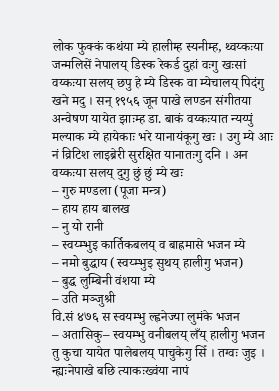लोक फुक्कं कथंया म्ये हालीम्ह स्यनीम्ह, थ्वय्कःया जन्मलिसें नेपालय् डिस्क रेकर्ड दुहां वःगु खःसां वय्कःया सलय् छपु हे म्ये डिस्क वा म्येचालय् पिदंगु खने मदु । सन् १९५६ जून पाखे लण्डन संगीतया अन्वेषण यायेत झाःम्ह डा. बाकं वय्कःयात न्यय्पुं मल्याक म्ये हायेकाः भरे यानायंकूगु खः । उगु म्ये आः नं व्रिटिश लाइब्रेरी सुरक्षित यानातःगु दनि । अन वय्कःया सलय् दुगु छुं छुं म्ये खः
– गुरु मण्डला (पूजा मन्त्र)
– हाय हाय बालख
– नु यो रानी
– स्वय्म्भुइ कार्तिकबलय् व बाह्रमासे भजन म्ये
– नमो बुद्धाय (स्वय्म्भुइ सुथय् हालीगु भजन)
– बुद्ध लुम्बिनी वंशया म्ये
– उति मञ्जुश्री
वि.सं ४७६ स स्वयम्भु ल्ह्वनेज्या लुमंके भजन
– अतासिकु– स्वयम्भु वनीबलय् लँय् हालीगु भजन
तु कुचा यायेत पालेबलय् पाचुकेगु सिँ । तग्वः जुइ । न्ह्यःनेपाखे बछि त्याकःख्वंया नापं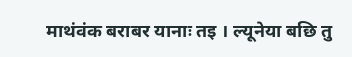माथंवंक बराबर यानाः तइ । ल्यूनेया बछि तु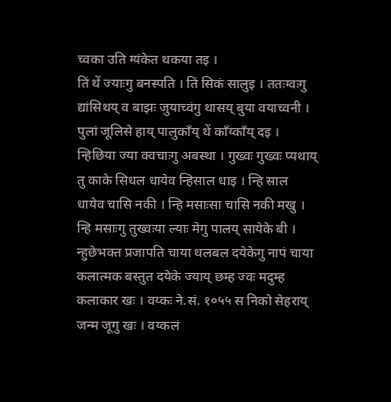च्वका उति ग्यंकेत थकया तइ ।
तिं थें ज्याःगु बनस्पति । तिं सिकं सालुइ । ततःग्वःगु द्यांसिथय् व बाझः जुयाच्वंगु थासय् बुया वयाच्वनी । पुलां जूलिसे हाय् पालुकाँय् थें काँय्काँय् दइ ।
न्हिछिया ज्या क्वचाःगु अबस्था । गुख्वः गुख्वः प्यथाय् तु काके सिधल धायेव न्हिसाल धाइ । न्हि साल धायेव चासि नकी । न्हि मसाःसा चासि नकी मखु । न्हि मसाःगु तुख्वःया ल्याः मेगु पालय् सायेके बी ।
न्हुछेभक्त प्रजापति चाया थलबल दयेकेगु नापं चाया कलात्मक बस्तुत दयेके ज्याय् छम्ह ज्वः मदुम्ह कलाकार खः । वय्कः ने.सं. १०५५ स निको सेहराय् जन्म जूगु खः । वय्कलं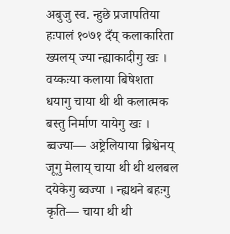अबुजु स्व. न्हुछे प्रजापतिया हःपालं १०७१ दँय् कलाकारिता ख्यलय् ज्या न्ह्याकादीगु खः । वय्कःया कलाया बिषेशता धयागु चाया थी थी कलात्मक बस्तु निर्माण यायेगु खः । ब्वज्या— अष्ट्रेलियाया ब्रिश्वेनय् जूगु मेलाय् चाया थी थी थलबल दयेकेगु ब्वज्या । न्ह्यथने बहःगु कृति— चाया थी थी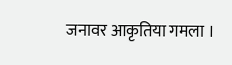जनावर आकृतिया गमला ।